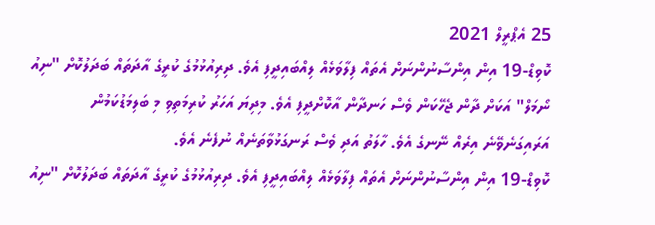25 އެޕްރީލް 2021
ކޮވިޑް-19 އިން އިންސާނުންނަށް އެތައް ފިލާވަޅެއް ލިއްބައިދީފި އެވެ. ދިރިއުޅުމުގެ ކުރީގެ އާދަތައް ބަދަލުކޮށް "ނިއު ނޯމަލް" އަކަށް ދާން ޖެހޭކަން ވެސް ހަނދާން އާކޮށްދީފި އެވެ. މިދިޔަ އަހަރު ކުރިމަތިވި މި ބަލިމަޑުކަމުން އަރައިގަނެވޭނެ އިރެއް ނޭނގެ އެވެ. ހާލަތު އަދި ވެސް ރަނގަޅުވާތަނެއް ނުފެނެ އެވެ.
ކޮވިޑް-19 އިން އިންސާނުންނަށް އެތައް ފިލާވަޅެއް ލިއްބައިދީފި އެވެ. ދިރިއުޅުމުގެ ކުރީގެ އާދަތައް ބަދަލުކޮށް "ނިއު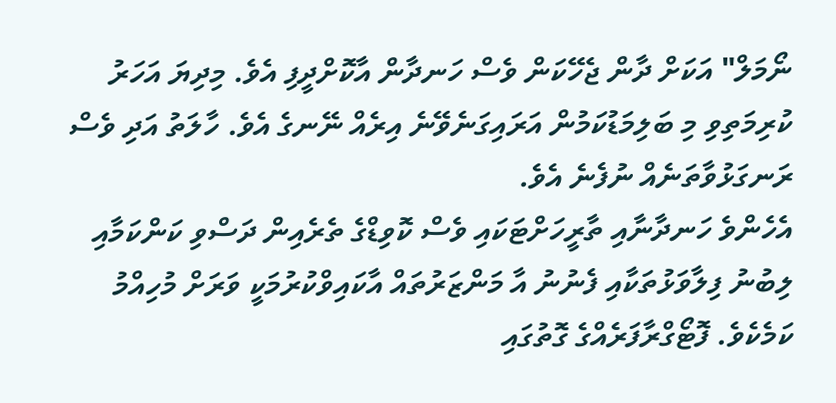ނޯމަލް" އަކަށް ދާން ޖެހޭކަން ވެސް ހަނދާން އާކޮށްދީފި އެވެ. މިދިޔަ އަހަރު ކުރިމަތިވި މި ބަލިމަޑުކަމުން އަރައިގަނެވޭނެ އިރެއް ނޭނގެ އެވެ. ހާލަތު އަދި ވެސް ރަނގަޅުވާތަނެއް ނުފެނެ އެވެ.
އެހެންވެ ހަނދާނާއި ތާރީހަށްޓަކައި ވެސް ކޮވިޑްގެ ތެރެއިން ދަސްވި ކަންކަމާއި ލިބުނު ފިލާވަޅުތަކާއި ފެނުނު އާ މަންޒަރުތައް އާކައިވްކުރުމަކީ ވަރަށް މުހިއްމު ކަމެކެވެ. ފޮޓޯގްރާފަރެއްގެ ގޮތުގައި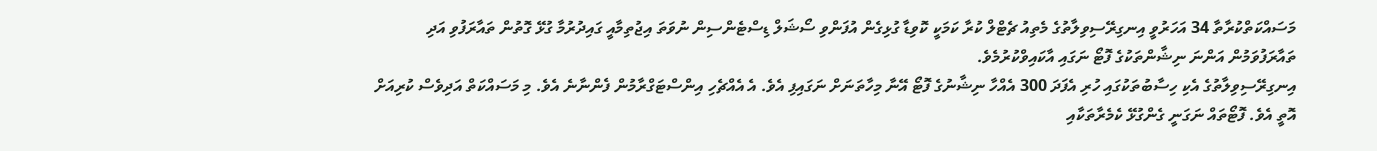މަސައްކަތްކުރާތާ 34 އަހަރުވީ އިނގިރޭސިވިލާތުގެ މެތިއު ޗެޓްލް ކުރާ ކަމަކީ ކޮވިޑާ ގުޅިގެން އުފަންވި ސޯޝަލް ޑިސްޓެންސިން ނުވަތަ އިޖުތިމާއީ ގައިދުރުމާ ގުޅޭ ގޮތުން ތައާރަފުވި އަދި ތައާރަފުވަމުން އަންނަ ނިޝާންތަކުގެ ފޮޓޯ ނަގައި އާކައިވްކުރުމެވެ.
އިނގިރޭސިވިލާތުގެ އެކި ހިސާބުތަކުގައި ހުރި އެފަދަ 300 އެއްހާ ނިޝާނުގެ ފޮޓޯ އޭނާ މިހާތަނަށް ނަގައިފި އެވެ. އެ އެއްޗެހި އިންސްޓަގްރާމުން ފެންނާނެ އެވެ. މި މަސައްކަތް އަދިވެސް ކުރިއަށް އޮތީ އެވެ. ފޮޓޯތައް ނަގަނީ ގެންގުޅޭ ކެމެރާތަކާއި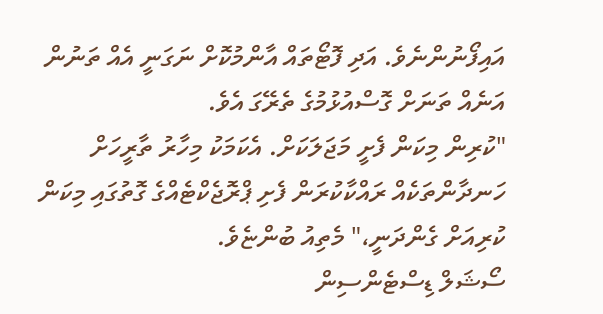އައިފޯނުންނެވެ. އަދި ފޮޓޯތައް އާންމުކޮށް ނަގަނީ އެއް ތަނުން އަނެއް ތަނަށް ގޮސްއުޅުމުގެ ތެރޭގަ އެވެ.
"ކުރިން މިކަން ފެށީ މަޖަލަކަށް. އެކަމަކު މިހާރު ތާރީހަށް ހަނދާންތަކެއް ރައްކާކުރަން ފެށި ޕްރޮޖެކްޓެއްގެ ގޮތުގައި މިކަން ކުރިއަށް ގެންދަނީ،" މެތިއު ބުންޏެވެ.
ސޯޝަލް ޑިސްޓެންސިން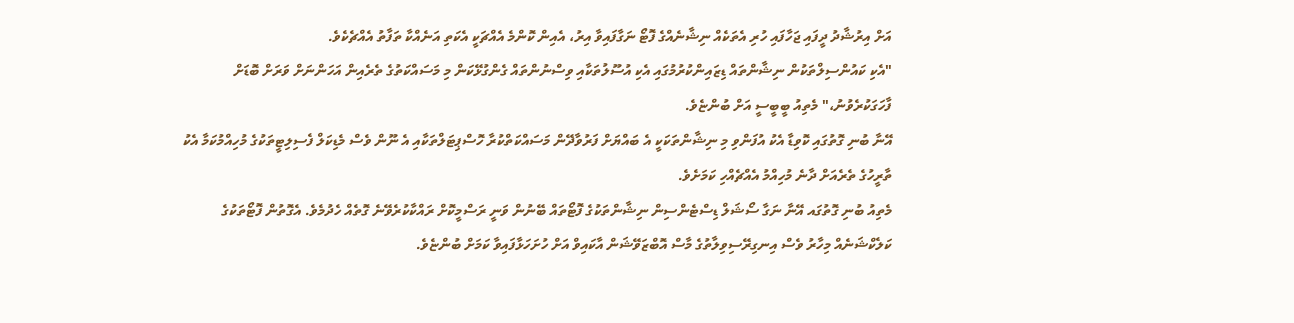އަށް އިރުޝާދު ދީފައި ޖަހާފައި ހުރި އެތަކެއް ނިޝާނެއްގެ ފޮޓޯ ނަގާފައިވާ އިރު، އެއިން ކޮންމެ އެއްޗަކީ އެކަތި އަނެއްކާ ތަފާތު އެއްޗެކެވެ.
"އެކި ކައުންސިލްތަކުން ނިޝާންތައް ޑިޒައިންކުރުމުގައި އެކި އުސޫލުތަކާއި ވިސްނުންތައް ގެންގުޅޭކަން މި މަސައްކަތުގެ ތެރެއިން އަހަންނަށް ވަރަށް ބޮޑަށް ފާހަގަކުރެވުނު،" މެތިއު ބީބީސީ އަށް ބުންޏެވެ.
އޭނާ ބުނި ގޮތުގައި ކޮވިޑާ އެކު އުފަންވި މި ނިޝާންތަކަކީ އެ ބައްޔަށް ފަރުވާދޭން މަސައްކަތްކުރާ ހޮސްޕިޓަލްތަކާއި އެ ނޫން ވެސް މެޑިކަލް ފެސިލިޓީތަކުގެ މުހިއްމުކަމާ އެކު ތާރީހުގެ ތެރެއަށް ދާނެ މުހިއްމު އެއްޗެއްހި ކަމަށެވެ.
މެތިއު ބުނި ގޮތުގައ އޭނާ ނަގާ ސޯޝަލް ޑިސްޓެންސިން ނިޝާންތަކުގެ ފޮޓޯތައް ބޭނުން ވަނީ ރަސްމީކޮށް ރައްކާކުރެވޭނެ ގޮތެއް ހެދުމެވެ. އެގޮތުން ފޮޓޯތަކުގެ ކަލެކްޝަނެއް މިހާރު ވެސް އިނގިރޭސިވިލާތުގެ މާސް އޮބްޒަވޭޝަން އާކައިވް އަށް ހުށަހަޅާފައިވާ ކަމަށް ބުންޏެވެ.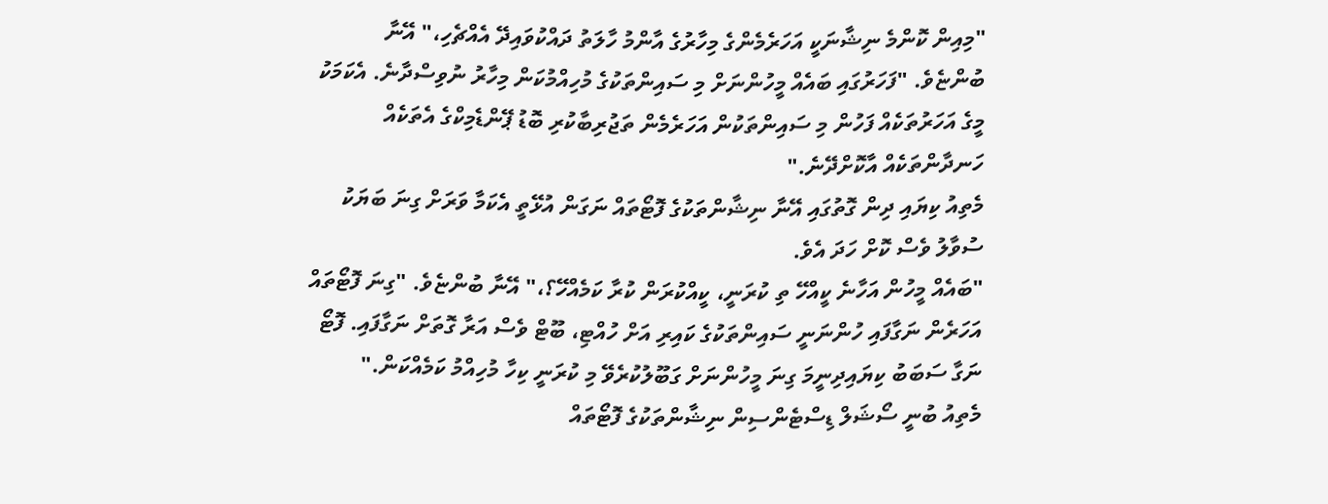"މިއިން ކޮންމެ ނިޝާނަކީ އަހަރެމެންގެ މިހާރުގެ އާންމު ހާލަތު ދައްކުވައިދޭ އެއްޗެހި،" އޭނާ ބުންޏެވެ. "ފަހަރުގައި ބައެއް މީހުންނަށް މި ސައިންތަކުގެ މުހިއްމުކަން މިހާރު ނުވިސްދާނެ. އެކަމަކު މީގެ އަހަރުތަކެއް ފަހުން މި ސައިންތަކުން އަހަރެމެން ތަޖުރިބާކުރި ބޮޑު ޕޭންޑެމިކްގެ އެތަކެއް ހަނދާންތަކެއް އާކޮށްދޭނެ."
މެތިއު ކިޔައި ދިން ގޮތުގައި އޭނާ ނިޝާންތަކުގެ ފޮޓޯތައް ނަގަން އުޅޭތީ އެކަމާ ވަރަށް ގިނަ ބަޔަކު ސުވާލު ވެސް ކޮށް ހަދަ އެވެ.
"ބައެއް މީހުން އަހާނެ ކީއްހޭ ތި ކުރަނީ، ކީއްކުރަން ކުރާ ކަމެއްހޭ؟،" އޭނާ ބުންޏެވެ. "ގިނަ ފޮޓޯތައް އަހަރެން ނަގާފައި ހުންނަނީ ސައިންތަކުގެ ކައިރި އަށް ހުއްޓި، ބޫޓް ވެސް އަރާ ގޮތަށް ނަގާފައި. ފޮޓޯ ނަގާ ސަބަބު ކިޔައިދިނީމަ ގިނަ މީހުންނަށް ގަބޫލުކުރެވޭ މި ކުރަނީ ކިހާ މުހިއްމު ކަމެއްކަން."
މެތިއު ބުނީ ސޯޝަލް ޑިސްޓެންސިން ނިޝާންތަކުގެ ފޮޓޯތައް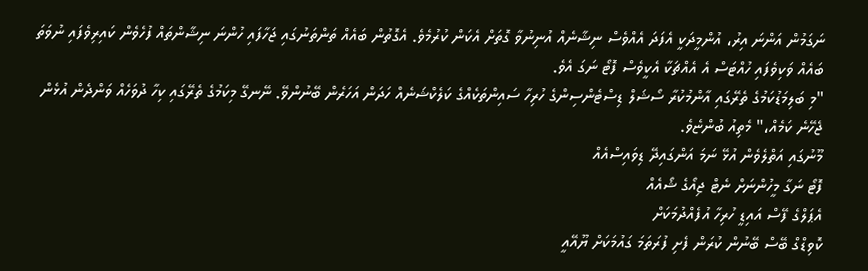ނަގަމުން އަންނަ އިރު، އުންމީދަކީ އެފަދަ އެއްވެސް ނިޝާނެއް އުނިނުވާ ގޮތަށް އެކަން ކުރުމެވެ. އެގޮތުން ބައެއް ތަންތަނުގައި ޖަހާފައި ހުންނަ ނިޝާންތައް ފުހެވެން ކައިރިވެފައި ނުވަތަ ބައެއް ވަކިވެފައި ހުއްޓަސް އެ އެއްޗަކާ އެކީވެސް ފޮޓޯ ނަގަ އެވެ.
"މި ބަލިމަޑުކަމުގެ ތެރޭގައި އާންމުކުރާ ސޯޝަލް ޑިސްޓެންސިންގެ ހުރިހާ ސައިންތަކެއްގެ ކަލެކްޝަނެއް ހަދަން އަހަރެން ބޭނުންވޭ. ނޭނގޭ މިކަމުގެ ތެރޭގައި ކިހާ ދުވަހެއް ވަންދެން އުޅެން ޖެހޭނެ ކަމެއް،" މެތިއު ބުންޏެވެ.
މޫނުގައި އަތްލެވެން އުޅޭ ނަމަ އަންގައިދޭ ޑިވައިސްއެއް
ފޮޓޯ ނަގާ މީހުންނަށް ނެޓް ޖިއޯގެ ޝޯއެއް
އެޕަލްގެ ފޭސް އައިޑީ ހުރިހާ އުފެއްދުމަކަށް
ކޮވިޑްގް ބޭސް ބޭނުން ކުރަން ފެށި ފުރަތަމަ ގައުމަކަށް ޔޫއޭއީ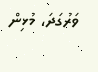ވަރުގަދަ، މުޅިން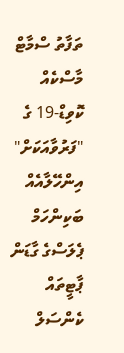ތަފާތު ސްމާޓް މާސްކެއް
ކޮވިޑް-19 ގެ "ފަރުވާއަކަށް" އިންހޭލާއެއް
ބަކިންހަމް ޕެލަސްގެ ގާޑަން ޕާޓީތައް ކެންސަލް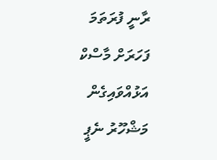ރާނީ ފުރަތަމަ ފަހަރަށް މާސްކް އަޅުއްވައިގެން
މަޝްހޫރު ނެޕީ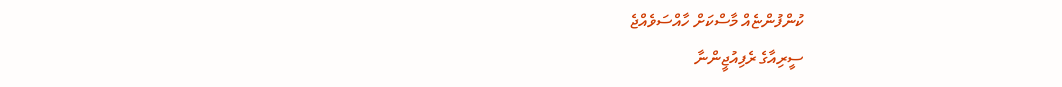ކުންފުންޏެއް މާސްކަށް ހާއްސަވެއްޖެ
ސީރިއާގެ ރެފިއުޖީންނާ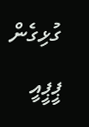ގުޅިގެން ޕީޕީއީ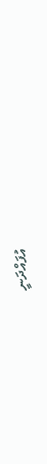އުފައްދަނީ